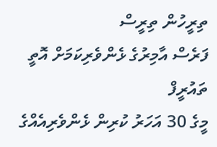ތިރީހުން ތިރީސް
ފަރެސް އާމިރުގެ ޅެންވެރިކަމަށް އޮތީ ތައުރީފް
މީގެ 30 އަހަރު ކުރިން ޅެންވެރިއެއްގެ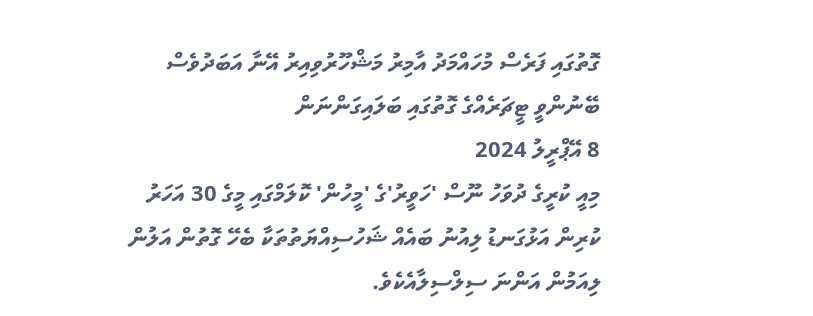ގޮތުގައި ފަރެސް މުހައްމަދު އާމިރު މަޝްހޫރުވިއިރު އޭނާ އަބަދުވެސް ބޭނުންވީ ޓީޗަރެއްގެ ގޮތުގައި ބަލައިގަންނަން
8 އޭޕްރީލު 2024
މިއީ ކުރީގެ ދުވަހު ނޫސް 'ހަވީރު'ގެ 'މީހުން' ކޮލަމްގައި މީގެ 30 އަހަރު ކުރިން އަޅުގަނޑު ލިއުނު ބައެއް ޝަހުސިއްޔަތުތަކާ ބެހޭ ގޮތުން އަލުން ލިއަމުން އަންނަ ސިލްސިލާއެކެވެ.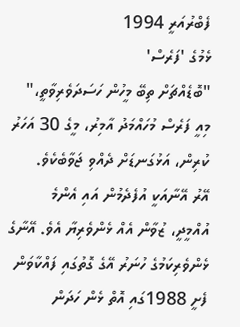ފެބްރުއަރީ 1994
ޅެމުގެ 'ފަރެސް'
"ބޮޑެއްޗަށް ތިބޭ މީހުން ހަސަދަވެރިވާތީ،" މިއީ ފަރެސް މުހައްމަދު އާމިރު، މީގެ 30 އަހަރު ކުރިން، އަޅުގަނޑަށް ދެއްވި ޖަވާބެކެވެ.
އޭރު އޭނާއަކީ އުފެދެމުން އައި އެންމެ އުއްމީދީ، ޒުވާން އެއް ޅެންވެރިޔާ އެވެ. އޭނާގެ ޅެންވެރިކަމުގެ ހުނަރު އޭގެ ގޮތުގައި ފައްކާވަން ފެށީ 1988ގައި އޮތް ޅެން ހަދަން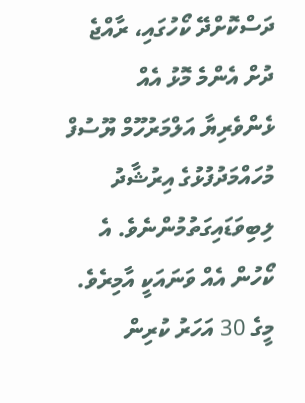ދަސްކޮށްދޭ ކޯހުގައި، ރާއްޖެ ދުށް އެންމެ މޮޅު އެއް ޅެންވެރިޔާ އަލްމަރުހޫމް ޔޫސުފް މުހައްމަދުފުޅުގެ އިރުޝާދު ލިބިވަޑައިގަތުމުންނެވެ. އެ ކޯހުން އެއް ވަނައަކީ އާމިރެވެ.
މީގެ 30 އަހަރު ކުރިން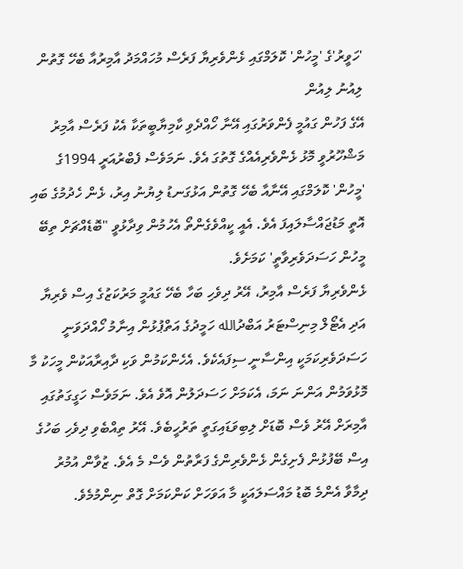'ހަވީރު'ގެ 'މީހުން' ކޮލަމްގައި ޅެންވެރިޔާ ފަރެސް މުހައްމަދު އާމިރުއާ ބެހޭ ގޮތުން ލިއުނު ލިއުން
އޭގެ ފަހުން ގައުމީ ފެންވަރުގައި އޭނާ ހޯއްދެވި ކާމިޔާބީތަކާ އެކު ފަރެސް އާމިރު މަޝްހޫރުވީ މޮޅު ޅެންވެރިއެއްގެ ގޮތުގަ އެވެ. ނަމަވެސް ފެބްރުއަރީ 1994ގެ 'މީހުން' ކޮލަމްގައި އޭނާއާ ބެހޭ ގޮތުން އަޅުގަނޑު ލިޔުނު އިރު، ޅެން ހެދުމުގެ ބައި އޮތީ މަޑުޖައްސާލައިފަ އެވެ. އެއީ ކީއްވެގެންތޯ އެހުމުން ވިދާޅުވީ "ބޮޑެއްޗަށް ތިބޭ މީހުން ހަސަދަވެރިވާތީ' ކަމަށެވެ.
ޅެންވެރިޔާ ފަރެސް އާމިރު، އޭރު ދިވެހި ބަހާ ބެހޭ ގައުމީ މަރުކަޒުގެ އިސް ވެރިޔާ އަދި އެޓޯލް މިނިސްޓަރު އަބްދުالله ހަމީދުގެ އަތްޕުޅުން އިނާމު ހޯއްދަވަނީ
ހަސަދަވެރިކަމަކީ އިންސާނީ ސިފައެކެވެ. އެހެންކަމުން ވަކި ދާއިރާއަކުން މީހަކު މާ މޮޅުވަމުން އަންނަ ނަމަ، އެކަމަށް ހަސަދަލުން އޮވެ އެވެ. ނަމަވެސް ހަގީގަތުގައި އާމިރަށް އޭރު ވެސް ބޮޑަށް ލިބިވަޑައިގަތީ ތަރުހީބެވެ. އޭރު ތިއްބެވި ދިވެހި ބަހުގެ އިސް ބޭފުޅުން ފެށިގެން ޅެންވެރިންގެ ފަރާތުން ވެސް މެ އެވެ. ޒުވާން އުމުރު ދިމާވާ އެންމެ ބޮޑު މައްސަލައަކީ މާ އަވަހަށް ކަންކަމަށް ގޮތް ނިންމުމެވެ.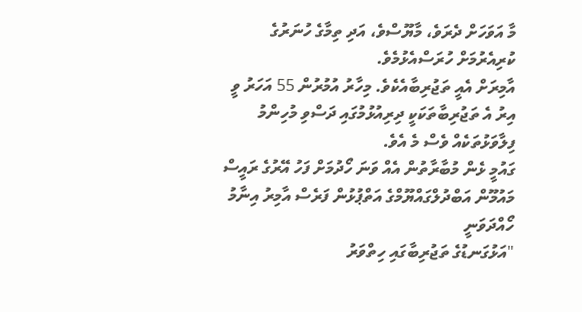މާ އަވަހަށް ދެރަވެ، މާޔޫސްވެ، އަދި ތިމާގެ ހުނަރުގެ ކުރިއެރުމަށް ހުރަސްއެޅުމެވެ.
އާމިރަށް އެއީ ތަޖުރިބާއެކެވެ. މިހާރު އުމުރުން 55 އަހަރު ވީ އިރު އެ ތަޖުރިބާތަކަކީ ދިރިއުޅުމުގައި ދަސްވި މުހިންމު ފިލާވަޅުތަކެއް ވެސް މެ އެވެ.
ގައުމީ ޅެން މުބާރާތުން އެއް ވަނަ ހޯދުމަށް ފަހު އޭރުގެ ރައީސް މައުމޫން އަބްދުލްގައްޔޫމްގެ އަތްޕުޅުން ފަރެސް އާމިރު އިނާމު ހޯއްދަވަނީ
"އަޅުގަނޑުގެ ތަޖުރިބާގައި ހިތްވަރު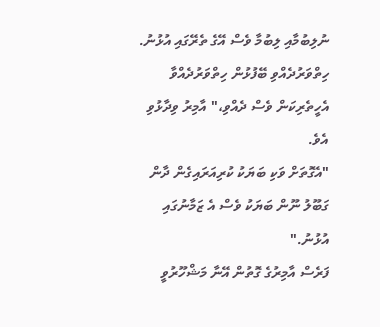ނުލިބުމާއި ލިބުމާ ވެސް އޭގެ ތެރޭގައި އުޅުނު. ހިތްވަރުދެއްވި ބޭފުޅުން ހިތްވަރުދެއްވާ އެހީތެރިކަން ވެސް ދެއްވި،" އާމިރު ވިދާޅުވި އެވެ.
"އެގޮތަށް ވަކި ބަޔަކު ކުރިއަރައިގެން ދާން ގަބޫލު ނޫން ބަޔަކު ވެސް އެ ޒަމާނުގައި އުޅުނު."
ފަރެސް އާމިރުގެ ގޮތުން އޭނާ މަޝްހޫރުވީ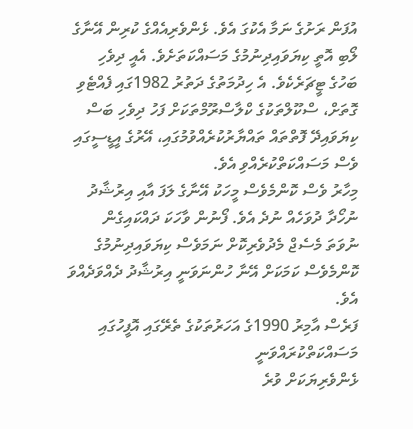އުފަން ރަށުގެ ނަމާ އެކުގަ އެވެ. ޅެންވެރިއެއްގެ ކުރިން އޭނާގެ ލޯބި އޮތީ ކިޔަވައިދިނުމުގެ މަސައްކަތަށެވެ. އެއީ ދިވެހި ބަހުގެ ޓީޗަރެކެވެ. އެ ހިދުމަތުގެ ދަތުރު 1982ގައި ފެއްޓެވި ގޮތަށް، ސްކޫލްތަކުގެ ކްލާސްރޫމްތަކަށް ފަހު ދިވެހި ބަސް ކިޔަވައިދޭ ފޮތްތައް ތައްޔާރުކުރެއްވުމުގައި، އޭރުގެ އީޑީސީގައި ވެސް މަސައްކަތްކުރެއްވި އެވެ.
މިހާރު ވެސް ކޮންމެވެސް މީހަކު އޭނާގެ ލަފަ އާއި އިރުޝާދު ނުހޯދާ ދުވަހެއް ނުދެ އެވެ. ފޯނުން ވާހަކަ ދައްކައިގެން ނުވަތަ މެސެޖް މެދުވެރިކޮށް ނަމަވެސް ކިޔަވައިދިނުމުގެ ކޮންމެވެސް ކަމަކަށް އޭނާ ހުންނަވަނީ އިރުޝާދު ދެއްވަދެއްވަ އެވެ.
ފަރެސް އާމިރު 1990ގެ އަހަރުތަކުގެ ތެރޭގައި އޮފީހުގައި މަސައްކަތްކުރައްވަނީ
ޅެންވެރިޔަކަށް ވުރެ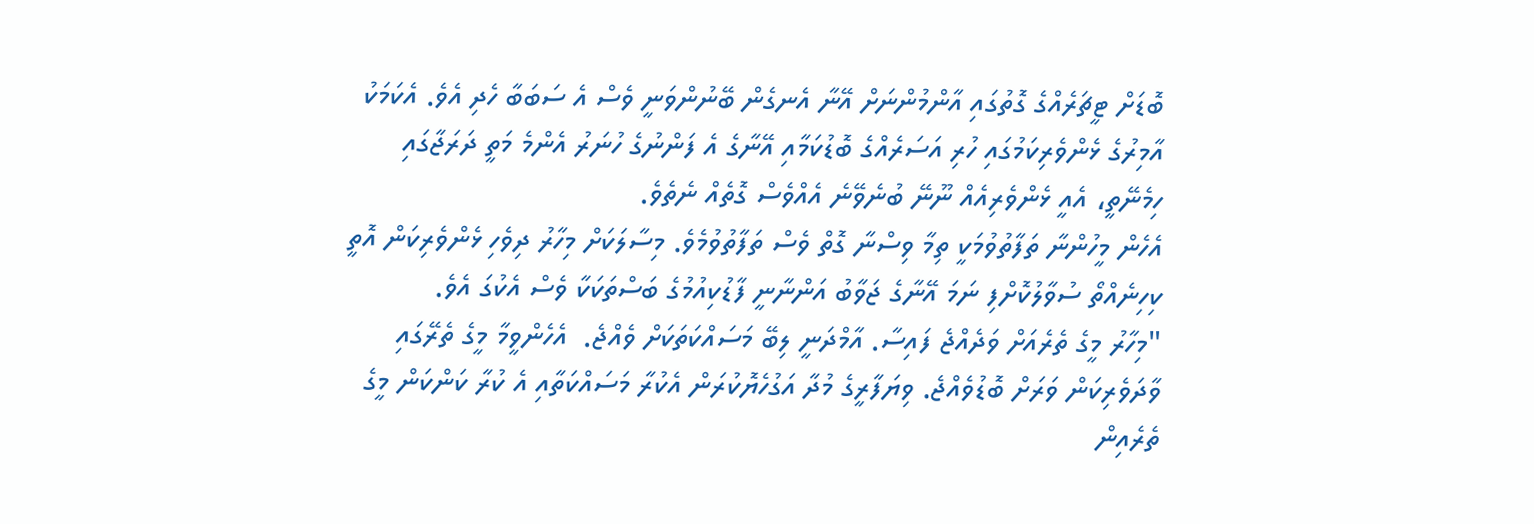ބޮޑަށް ޓީޗަރެއްގެ ގޮތުގައި އާންމުންނަށް އޭނާ އެނގެން ބޭނުންވަނީ ވެސް އެ ސަބަބާ ހެދި އެވެ. އެކަމަކު އާމިރުގެ ޅެންވެރިކަމުގައި ހުރި އަސަރެއްގެ ބޮޑުކަމާއި އޭނާގެ އެ ފަންނުގެ ހުނަރު އެންމެ މަތީ ދަރަޖާގައި ހިމެނޭތީ، އެއީ ޅެންވެރިއެއް ނޫނޭ ބުނެވޭނެ އެއްވެސް ގޮތެއް ނެތެވެ.
އެހެން މީހުންނާ ތަފާތުވުމަކީ ތިމާ ވިސްނާ ގޮތް ވެސް ތަފާތުވުމެވެ. މިސާލަކަށް މިހާރު ދިވެހި ޅެންވެރިކަން އޮތީ ކިހިނެއްތޯ ސުވާލުކޮށްފި ނަމަ އޭނާގެ ޖަވާބު އަންނާނީ ފާޑުކިއުމުގެ ބަސްތަކަކާ ވެސް އެކުގަ އެވެ.
"މިހާރު މީގެ ތެރެއަށް ވަދެއްޖެ ފައިސާ. އާމްދަނީ ލިބޭ މަސައްކަތަކަށް ވެއްޖެ.  އެހެންވީމާ މީގެ ތެރޭގައި ވާދަވެރިކަން ވަރަށް ބޮޑުވެއްޖެ. ވިޔަފާރީގެ މުދާ އަގުހެޔޮކުރަން އެކުރާ މަސައްކަތާއި އެ ކުރާ ކަންކަން މީގެ ތެރެއިން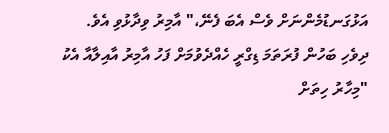އަޅުގަނޑުމެންނަށް ވެސް އެބަ ފެނޭ،" އާމިރު ވިދާޅުވި އެވެ.
ދިވެހި ބަހުން ފުރަތަމަ ޑިގްރީ ހެއްދެވުމަށް ފަހު އާމިރު އާއިލާއާ އެކު
"މިހާރު ހިތަށް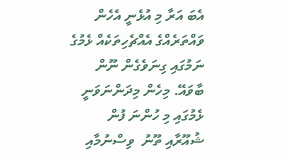އެބަ އަރާ މި އުޅެނީ އެހެން ވައްތަރެއްގެ އެއްޗެހިތަކެއް ޅެމުގެ ނަމުގައި ގިނަވެގެން ނޫން ބާވައޭ. މިހެން މިދަންނަވަނީ ޅެމުގައި މި ހުންނަ ފުން ޝުއޫރާއި ތޫނު  ވިސްނުމާއި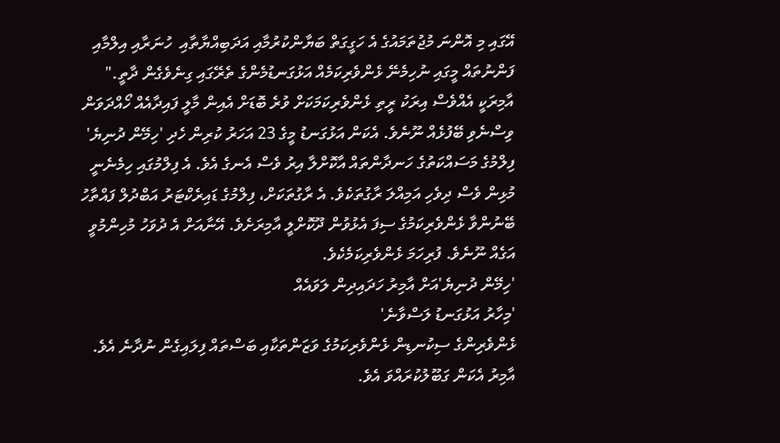އޭގައި މި އޮންނަ މުޖުތަމައުގެ އެ ހަގީގަތް ބަޔާންކުރުމާއި އަދަބިއްޔާތާއި  ހުނަރާއި އިލްމާއި ފަންނުތައް މީގައި ނުހިމެނޭ ޅެންވެރިކަމެއް އަޅުގަނޑުމެންގެ ތެރޭގައި ގިނެވެގެން ދާތީ."
އާމިރަކީ އެއްވެސް އިރަކު ރީތި ޅެންވެރިކަމަކަށް ވުރެ ބޮޑަށް އެއިން މާލީ ފައިދާއެއް ހޯއްދަވަން ވިސްނެވި ބޭފުޅެއް ނޫނެވެ. އެކަން އަޅުގަނޑު މީގެ 23 އަހަރު ކުރިން ހެދި 'ހިމޭން ދުނިޔެ' ފިލްމުގެ މަސައްކަތުގެ ހަނދާންތައް އާކޮށްލާ އިރު ވެސް އެނގެ އެވެ. އެ ފިލްމުގައި ހިމެނެނީ މުޅިން ވެސް ދިވެހި އަމިއްލަ ރާގުތަކެވެ. އެ ރާގުތަކަށް، ފިލްމުގެ ޑައިރެކްޓަރު އަބްދުލް ފައްތާހު ބޭނުންވާ ޅެންވެރިކަމުގެ ސިފަ އެޅުވުން ދޫކޮށްލީ އާމިރަށެވެ. އޭނާއަށް އެ ދުވަހު މުހިންމުވީ އަގެއް ނޫނެވެ. ފުރިހަމަ ޅެންވެރިކަމެކެވެ.
'ހިމޭން ދުނިޔެ'އަށް އާމިރު ހަދައިދިން ލަވައެއް
'މިހާރު އަޅުގަނޑު ލަސްވާނެ'
ޅެންވެރިންގެ ސިކުނޑިން ޅެންވެރިކަމުގެ ވަޒަންތަކާއި ބަސްތައް ފިލައިގެން ނުދާނެ އެވެ. އާމިރު އެކަން ގަބޫލުކުރައްވަ އެވެ.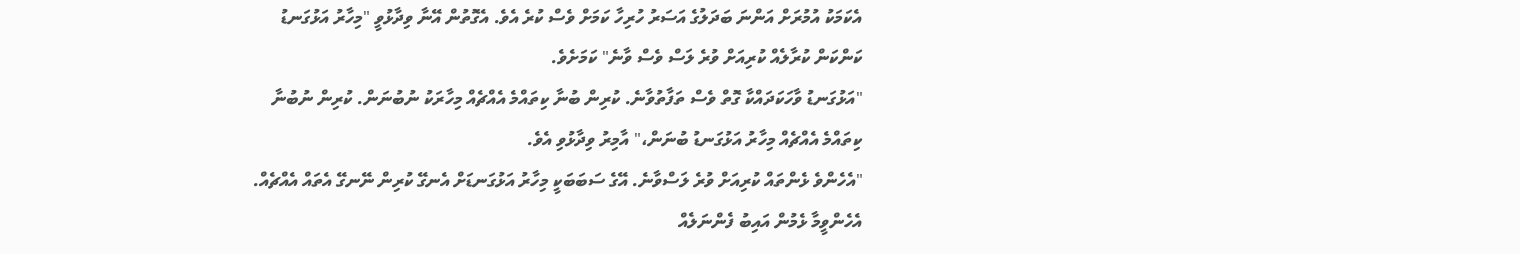އެކަމަކު އުމުރަށް އަންނަ ބަދަލުގެ އަސަރު ހުރިހާ ކަމަށް ވެސް ކުރެ އެވެ. އެގޮތުން އޭނާ ވިދާޅުވީ "މިހާރު އަޅުގަނޑު ކަންކަން ކުރާލެއް ކުރިއަށް ވުރެ ލަސް ވެސް ވާނެ" ކަމަށެވެ.
"އަޅުގަނޑު ވާހަކަދައްކާ ގޮތް ވެސް ތަފާތުވާނެ. ކުރިން ބުނާ ކިތައްމެ އެއްޗެއް މިހާރަކު ނުބުނަން. ކުރިން ނުބުނާ ކިތައްމެ އެއްޗެއް މިހާރު އަޅުގަނޑު ބުނަން،" އާމިރު ވިދާޅުވި އެވެ.
"އެހެންވެ ޅެންތައް ކުރިއަށް ވުރެ ލަސްވާނެ. އޭގެ ސަބަބަކީ މިހާރު އަޅުގަނޑަށް އެނގޭ ކުރިން ނޭނގޭ އެތައް އެއްޗެއް. އެހެންވީމާ ޅެމުން އައިބު ފެންނަލެއް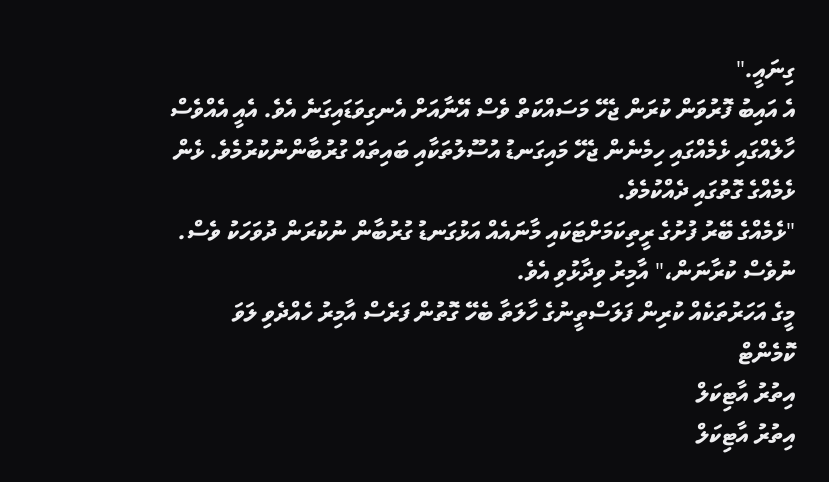ގިނައީ."
އެ އައިބު ފޮރުވަން ކުރަން ޖެހޭ މަސައްކަތް ވެސް އޭނާއަށް އެނގިވަޑައިގަނެ އެވެ. އެއީ އެއްވެސް ހާލެއްގައި ޅެމެއްގައި ހިމެނެން ޖެހޭ މައިގަނޑު އުސޫލުތަކާއި ބައިތައް ގުރުބާންނުކުރުމެވެ. ޅެން ޅެމެއްގެ ގޮތުގައި ދެއްކުމެވެ.
"ޅެމެއްގެ ބޭރު ފުށުގެ ރީތިކަމަށްޓަކައި މާނައެއް އަޅުގަނޑު ގުރުބާން ނުކުރަން ދުވަހަކު ވެސް. ނުވެސް ކުރާނަން،" އާމިރު ވިދާޅުވި އެވެ.
މީގެ އަހަރުތަކެއް ކުރިން ފަލަސްތީނުގެ ހާލަތާ ބެހޭ ގޮތުން ފަރެސް އާމިރު ހެއްދެވި ލަވަ
ކޮމެންޓް
އިތުރު އާޓިކަލް
އިތުރު އާޓިކަލް